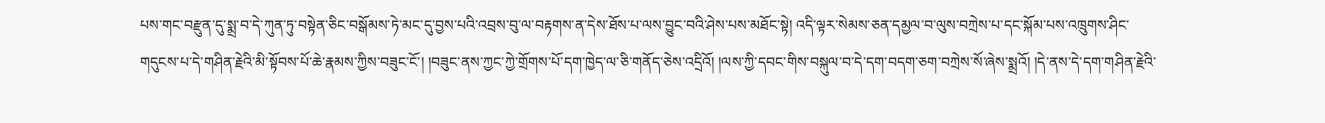པས་གང་བརྫུན་དུ་སྨྲ་བ་དེ་ཀུན་ཏུ་བསྟེན་ཅིང་བསྒོམས་ཏེ་མང་དུ་བྱས་པའི་འབྲས་བུ་ལ་བརྟགས་ན་དེས་ཐོས་པ་ལས་བྱུང་བའི་ཤེས་པས་མཐོང་སྟེ། འདི་ལྟར་སེམས་ཅན་དམྱལ་བ་ལུས་བཀྲེས་པ་དང་སྐོམ་པས་འཁྲུགས་ཤིང་གདུངས་པ་དེ་གཤིན་རྗེའི་མི་སྟོབས་པོ་ཆེ་རྣམས་ཀྱིས་བཟུང་ངོ་། །བཟུང་ནས་ཀྱང་ཀྱེ་གྲོགས་པོ་དག་ཁྱེད་ལ་ཅི་གནོད་ཅེས་འདྲིའོ། །ལས་ཀྱི་དབང་གིས་བསྐུལ་བ་དེ་དག་བདག་ཅག་བཀྲེས་སོ་ཞེས་སྨྲའོ། །དེ་ནས་དེ་དག་གཤིན་རྗེའི་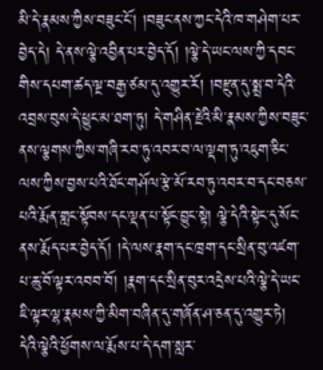མི་དེ་རྣམས་ཀྱིས་བཟུང་ངོ་། །བཟུང་ནས་ཀྱང་དེའི་ཁ་གཤེག་པར་བྱེད་དེ། དེ་ནས་ལྕེ་འབྱིན་པར་བྱེད་དོ། །ལྕེ་དེ་ཡང་ལས་ཀྱི་དབང་གིས་དཔག་ཚད་ལྔ་བརྒྱ་ཙམ་དུ་འགྱུར་རོ། །བརྫུན་དུ་སྨྲ་བ་དེའི་འབྲས་བུས་དེ་ཕྱུང་མ་ཐག་ཏུ། དེ་གཤིན་རྗེའི་མི་རྣམས་ཀྱིས་བཟུང་ནས་ལྕགས་ཀྱིས་གཞི་རབ་ཏུ་འབར་བ་ལ་ལྡག་ཏུ་འཇུག་ཅིང་ལས་ཀྱིས་བྱས་པའི་ཐོང་གཤོལ་རྩེ་མོ་རབ་ཏུ་འབར་བ་དང་བཅས་པའི་རྨོན་གླང་སྟོབས་དང་ལྡན་པ་སྟོང་བྱུང་སྟེ། ལྕེ་དེའི་སྟེང་དུ་སོང་ནས་རྨོད་པར་བྱེད་དོ། །དེ་ལས་རྣག་དང་ཁྲག་དང་སྲིན་བུ་འཛག་པ་ཆུ་བོ་ལྟར་འབབ་བོ། །རྣག་དང་སྲིན་བུར་འདྲེས་པའི་ལྕེ་དེ་ཡང་ཇི་ལྟར་ལྷ་རྣམས་ཀྱི་མིག་བཞིན་དུ་གཞོན་ཤ་ཅན་དུ་འགྱུར་ཏེ། དེའི་ལྕེའི་ཕྱོགས་ལ་རྨོས་པ་དེ་དག་སླར་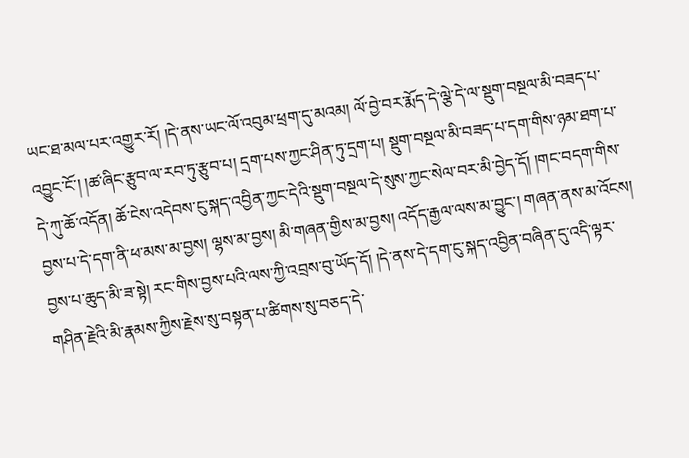ཡང་ཐ་མལ་པར་འགྱུར་རོ། །དེ་ནས་ཡང་ལོ་འབུམ་ཕྲག་དུ་མའམ། ལོ་བྱེ་བར་རྨོད་དེ་ལྕེ་དེ་ལ་སྡུག་བསྔལ་མི་བཟད་པ་འབྱུང་ངོ་། །ཚ་ཞིང་རྩུབ་ལ་རབ་ཏུ་རྩུབ་པ། དྲག་པས་ཀྱང་ཤིན་ཏུ་དྲག་པ། སྡུག་བསྔལ་མི་བཟད་པ་དག་གིས་ཉམ་ཐག་པ་དེ་ཀུ་ཆོ་འདོན། ཆོ་ངེས་འདེབས་ངུ་སྐད་འབྱིན་ཀྱང་དེའི་སྡུག་བསྔལ་དེ་སུས་ཀྱང་སེལ་བར་མི་བྱེད་དོ། །གང་བདག་གིས་བྱས་པ་དེ་དག་ནི་ཕ་མས་མ་བྱས། ལྷས་མ་བྱས། མི་གཞན་གྱིས་མ་བྱས། འདོད་རྒྱལ་ལས་མ་བྱུང་། གཞན་ནས་མ་འོངས། བྱས་པ་ཆུད་མི་ཟ་སྟེ། རང་གིས་བྱས་པའི་ལས་ཀྱི་འབྲས་བུ་ཡོད་དོ། །དེ་ནས་དེ་དག་ངུ་སྐད་འབྱིན་བཞིན་དུ་འདི་ལྟར་གཤིན་རྗེའི་མི་རྣམས་ཀྱིས་རྗེས་སུ་བསྟན་པ་ཚིགས་སུ་བཅད་དེ་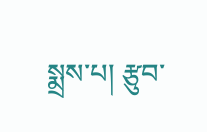སྨྲས་པ། རྩུབ་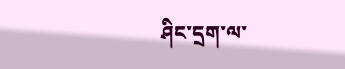ཤིང་དྲག་ལ་